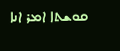ܩܘܫܬܐ ܐܡܪ ܐܢܐ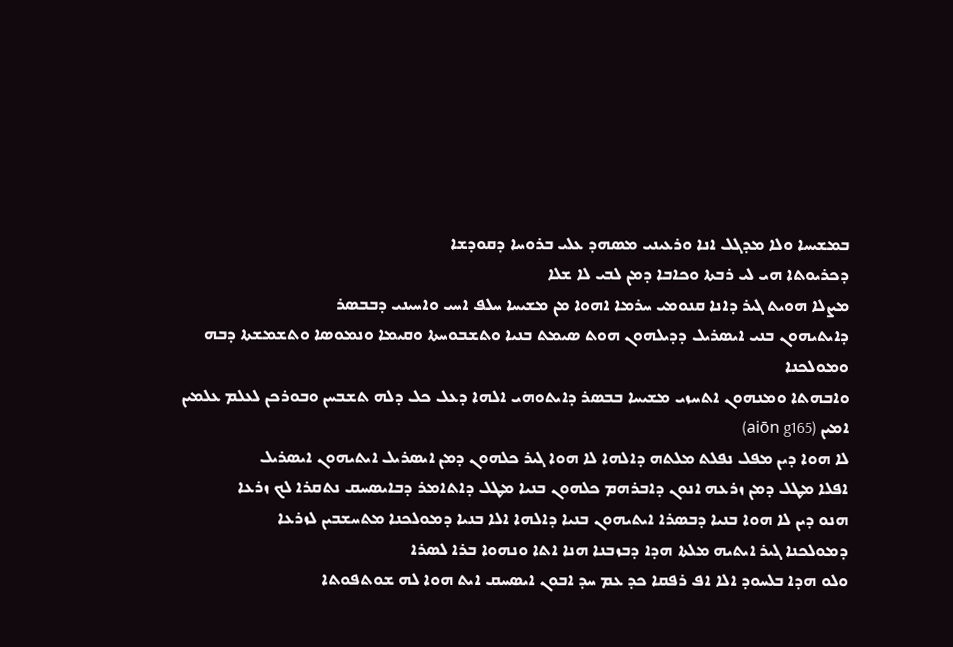ܒܡܫܝܚܐ ܘܠܐ ܡܕܓܠ ܐܢܐ ܘܪܥܝܢܝ ܡܤܗܕ ܥܠܝ ܒܪܘܚܐ ܕܩܘܕܫܐ
ܕܟܪܝܘܬܐ ܗܝ ܠܝ ܪܒܬܐ ܘܟܐܒܐ ܕܡܢ ܠܒܝ ܠܐ ܫܠܐ
ܡܨܠܐ ܗܘܝܬ ܓܝܪ ܕܐܢܐ ܩܢܘܡܝ ܚܪܡܐ ܐܗܘܐ ܡܢ ܡܫܝܚܐ ܚܠܦ ܐܚܝ ܘܐܚܝܢܝ ܕܒܒܤܪ
ܕܐܝܬܝܗܘܢ ܒܢܝ ܐܝܤܪܝܠ ܕܕܝܠܗܘܢ ܗܘܬ ܤܝܡܬ ܒܢܝܐ ܘܬܫܒܘܚܬܐ ܘܩܝܡܐ ܘܢܡܘܤܐ ܘܬܫܡܫܬܐ ܕܒܗ ܘܡܘܠܟܢܐ
ܘܐܒܗܬܐ ܘܡܢܗܘܢ ܐܬܚܙܝ ܡܫܝܚܐ ܒܒܤܪ ܕܐܝܬܘܗܝ ܐܠܗܐ ܕܥܠ ܟܠ ܕܠܗ ܬܫܒܚܢ ܘܒܘܪܟܢ ܠܥܠܡ ܥܠܡܝܢ ܐܡܝܢ (aiōn g165)
ܠܐ ܗܘܐ ܕܝܢ ܡܦܠ ܢܦܠܬ ܡܠܬܗ ܕܐܠܗܐ ܠܐ ܗܘܐ ܓܝܪ ܟܠܗܘܢ ܕܡܢ ܐܝܤܪܝܠ ܐܝܬܝܗܘܢ ܐܝܤܪܝܠ
ܐܦܠܐ ܡܛܠ ܕܡܢ ܙܪܥܗ ܐܢܘܢ ܕܐܒܪܗܡ ܟܠܗܘܢ ܒܢܝܐ ܡܛܠ ܕܐܬܐܡܪ ܕܒܐܝܤܚܩ ܢܬܩܪܐ ܠܟ ܙܪܥܐ
ܗܢܘ ܕܝܢ ܠܐ ܗܘܐ ܒܢܝܐ ܕܒܤܪܐ ܐܝܬܝܗܘܢ ܒܢܝܐ ܕܐܠܗܐ ܐܠܐ ܒܢܝܐ ܕܡܘܠܟܢܐ ܡܬܚܫܒܝܢ ܠܙܪܥܐ
ܕܡܘܠܟܢܐ ܓܝܪ ܐܝܬܝܗ ܡܠܬܐ ܗܕܐ ܕܒܙܒܢܐ ܗܢܐ ܐܬܐ ܘܢܗܘܐ ܒܪܐ ܠܤܪܐ
ܘܠܘ ܗܕܐ ܒܠܚܘܕ ܐܠܐ ܐܦ ܪܦܩܐ ܟܕ ܥܡ ܚܕ ܐܒܘܢ ܐܝܤܚܩ ܐܝܬ ܗܘܐ ܠܗ ܫܘܬܦܘܬܐ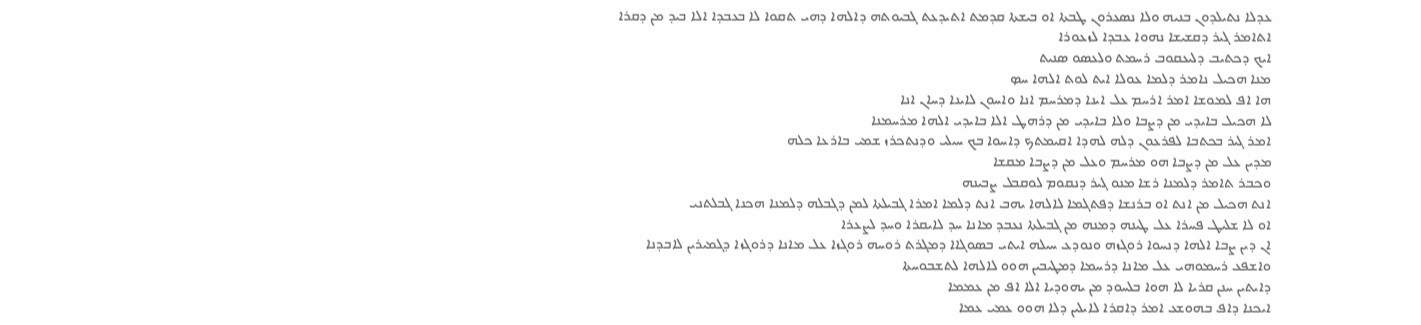ܥܕܠܐ ܢܬܝܠܕܘܢ ܒܢܝܗ ܘܠܐ ܢܤܥܪܘܢ ܛܒܬܐ ܐܘ ܒܝܫܬܐ ܩܕܡܬ ܐܬܝܕܥܬ ܓܒܝܘܬܗ ܕܐܠܗܐ ܕܗܝ ܬܩܘܐ ܠܐ ܒܥܒܕܐ ܐܠܐ ܒܝܕ ܡܢ ܕܩܪܐ
ܐܬܐܡܪ ܓܝܪ ܕܩܫܝܫܐ ܢܗܘܐ ܥܒܕܐ ܠܙܥܘܪܐ
ܐܝܟ ܕܟܬܝܒ ܕܠܝܥܩܘܒ ܪܚܡܬ ܘܠܥܤܘ ܤܢܝܬ
ܡܢܐ ܗܟܝܠ ܢܐܡܪ ܕܠܡܐ ܥܘܠܐ ܐܝܬ ܠܘܬ ܐܠܗܐ ܚܤ
ܗܐ ܐܦ ܠܡܘܫܐ ܐܡܪ ܐܪܚܡ ܥܠ ܐܝܢܐ ܕܡܪܚܡ ܐܢܐ ܘܐܚܘܢ ܠܐܝܢܐ ܕܚܐܢ ܐܢܐ
ܠܐ ܗܟܝܠ ܒܐܝܕܝ ܡܢ ܕܨܒܐ ܘܠܐ ܒܐܝܕܝ ܡܢ ܕܪܗܛ ܐܠܐ ܒܐܝܕܝ ܐܠܗܐ ܡܪܚܡܢܐ
ܐܡܪ ܓܝܪ ܒܟܬܒܐ ܠܦܪܥܘܢ ܕܠܗ ܠܗܕܐ ܐܩܝܡܬܟ ܕܐܚܘܐ ܒܟ ܚܝܠܝ ܘܕܢܬܟܪܙ ܫܡܝ ܒܐܪܥܐ ܟܠܗ
ܡܕܝܢ ܥܠ ܡܢ ܕܨܒܐ ܗܘ ܡܪܚܡ ܘܥܠ ܡܢ ܕܨܒܐ ܡܩܫܐ
ܘܟܒܪ ܬܐܡܪ ܕܠܡܢܐ ܪܫܐ ܡܢܘ ܓܝܪ ܕܢܩܘܡ ܠܘܩܒܠ ܨܒܝܢܗ
ܐܢܬ ܗܟܝܠ ܡܢ ܐܢܬ ܐܘ ܒܪܢܫܐ ܕܦܬܓܡܐ ܠܐܠܗܐ ܝܗܒ ܐܢܬ ܕܠܡܐ ܐܡܪܐ ܓܒܝܠܬܐ ܠܡܢ ܕܓܒܠܗ ܕܠܡܢܐ ܗܟܢܐ ܓܒܠܬܢܝ
ܐܘ ܠܐ ܫܠܝܛ ܦܚܪܐ ܥܠ ܛܝܢܗ ܕܡܢܗ ܡܢ ܓܒܝܠܬܐ ܢܥܒܕ ܡܐܢܐ ܚܕ ܠܐܝܩܪܐ ܘܚܕ ܠܨܥܪܐ
ܐܢ ܕܝܢ ܨܒܐ ܐܠܗܐ ܕܢܚܘܐ ܪܘܓܙܗ ܘܢܘܕܥ ܚܝܠܗ ܐܝܬܝ ܒܤܘܓܐܐ ܕܡܓܪܬ ܪܘܚܗ ܪܘܓܙܐ ܥܠ ܡܐܢܐ ܕܪܘܓܙܐ ܕܓܡܝܪܝܢ ܠܐܒܕܢܐ
ܘܐܫܦܥ ܪܚܡܘܗܝ ܥܠ ܡܐܢܐ ܕܪܚܡܐ ܕܡܛܝܒܝܢ ܗܘܘ ܠܐܠܗܐ ܠܬܫܒܘܚܬܐ
ܕܐܝܬܝܢ ܚܢܢ ܩܪܝܐ ܠܐ ܗܘܐ ܒܠܚܘܕ ܡܢ ܝܗܘܕܝܐ ܐܠܐ ܐܦ ܡܢ ܥܡܡܐ
ܐܝܟܢܐ ܕܐܦ ܒܗܘܫܥ ܐܡܪ ܕܐܩܪܐ ܠܐܝܠܝܢ ܕܠܐ ܗܘܘ ܥܡܝ ܥܡܐ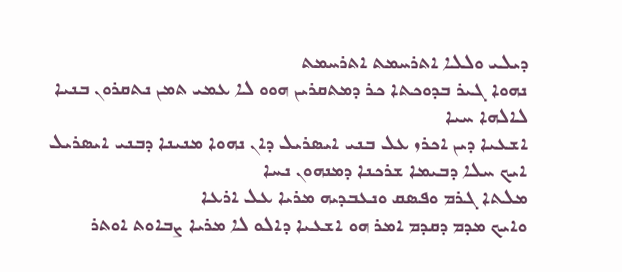ܕܝܠܝ ܘܠܠܐ ܐܬܪܚܡܬ ܐܬܪܚܡܬ
ܢܗܘܐ ܓܝܪ ܒܕܘܟܬܐ ܟܪ ܕܡܬܩܪܝܢ ܗܘܘ ܠܐ ܥܡܝ ܬܡܢ ܢܬܩܪܘܢ ܒܢܝܐ ܠܐܠܗܐ ܚܝܐ
ܐܫܥܝܐ ܕܝܢ ܐܟܪܙ ܥܠ ܒܢܝ ܐܝܤܪܝܠ ܕܐܢ ܢܗܘܐ ܡܢܝܢܐ ܕܒܢܝ ܐܝܤܪܝܠ ܐܝܟ ܚܠܐ ܕܒܝܡܐ ܫܪܟܢܐ ܕܡܢܗܘܢ ܢܚܐ
ܡܠܬܐ ܓܪܡ ܘܦܤܩ ܘܢܥܒܕܝܗ ܡܪܝܐ ܥܠ ܐܪܥܐ
ܘܐܝܟ ܡܕܡ ܕܩܕܡ ܐܡܪ ܗܘ ܐܫܥܝܐ ܕܐܠܘ ܠܐ ܡܪܝܐ ܨܒܐܘܬ ܐܘܬܪ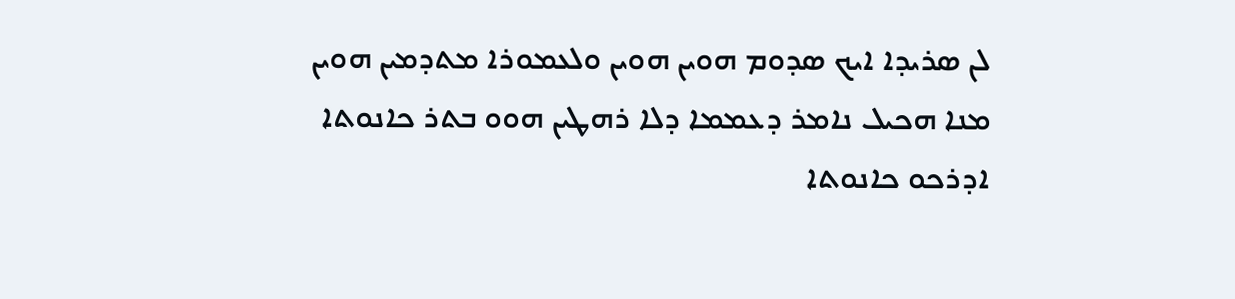ܠܢ ܤܪܝܕܐ ܐܝܟ ܤܕܘܡ ܗܘܝܢ ܗܘܝܢ ܘܠܥܡܘܪܐ ܡܬܕܡܝܢ ܗܘܝܢ
ܡܢܐ ܗܟܝܠ ܢܐܡܪ ܕܥܡܡܐ ܕܠܐ ܪܗܛܝܢ ܗܘܘ ܒܬܪ ܟܐܢܘܬܐ ܐܕܪܟܘ ܟܐܢܘܬܐ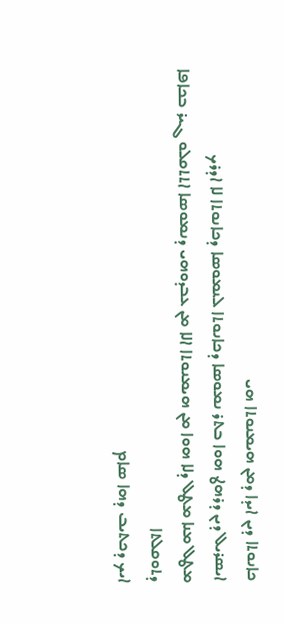ܟܐܢܘܬܐ ܕܝܢ ܐܝܕܐ ܕܡܢ ܗܝܡܢܘܬܐ ܗܝ
ܐܝܤܪܝܠ ܕܝܢ ܕܪܗܛ ܗܘܐ ܒܬܪ ܢܡܘܤܐ ܕܟܐܢܘܬܐ ܠܢܡܘܤܐ ܕܟܐܢܘܬܐ ܠܐ ܐܕܪܟ
ܡܛܠ ܡܢܐ ܡܛܠ ܕܠܐ ܗܘܐ ܡܢ ܗܝܡܢܘܬܐ ܐܠܐ ܡܢ ܥܒܕܘܗܝ ܕܢܡܘܤܐ ܐܬܬܩܠܘ ܓܝܪ ܒܟܐܦܐ ܕܬܘܩܠܬܐ
ܐܝܟ ܕܟܬܝܒ ܕܗܐ ܤܐܡ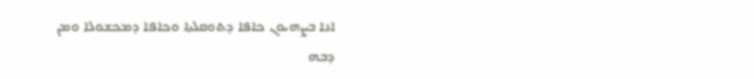ܐܢܐ ܒܨܗܝܘܢ ܟܐܦܐ ܕܬܘܩܠܬܐ ܘܟܐܦܐ ܕܡܟܫܘܠܐ ܘܡܢ ܕܒܗ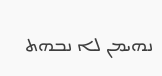ܢܗܝܡܢ ܠܐ ܢܒܗܬ